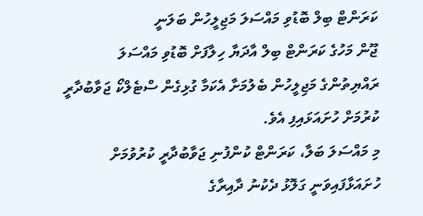ކަރަންޓް ބިލް ބޮޑުވި މައްސަލަ މަޖިލީހުން ބަލަނީ
ޖޫން މަހުގެ ކަރަންޓް ބިލް އާދަޔާ ހިލާފަށް ބޮޑުވި މައްސަލަ ރައްޔިތުންގެ މަޖިލީހުން ބެލުމަށާ އެކަމާ ގުޅިގެން ސްޓެލްކޯ ޖަވާބުދާރީ ކުރުމަށް ހުށައަޅައިފި އެވެ.
މި މައްސަލަ ބަލާ، ކަރަންޓް ކުންފުނި ޖަވާބުދާރީ ކުރުވުމަށް ހުށައަޅާފައިވަނީ ގަލޮޅު ދެކުނު ދާއިރާގެ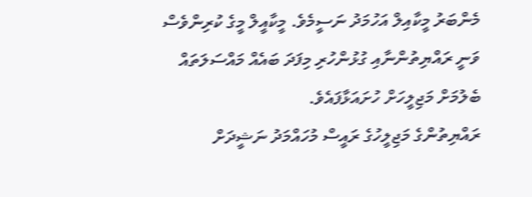މެންބަރު މީކާއިލް އަހުމަދު ނަސީމެވެ. މީކާއީލް މީގެ ކުރިންވެސް ވަނީ ރައްޔިތުންނާއި ގުޅުންހުރި މިފަދަ ބައެއް މައްސަލަތައް ބެލުމަށް މަޖިލީހަށް ހުށައަޅާފައެވެ.
ރައްޔިތުންގެ މަޖިލީހުގެ ރައީސް މުހައްމަދު ނަޝީދަށް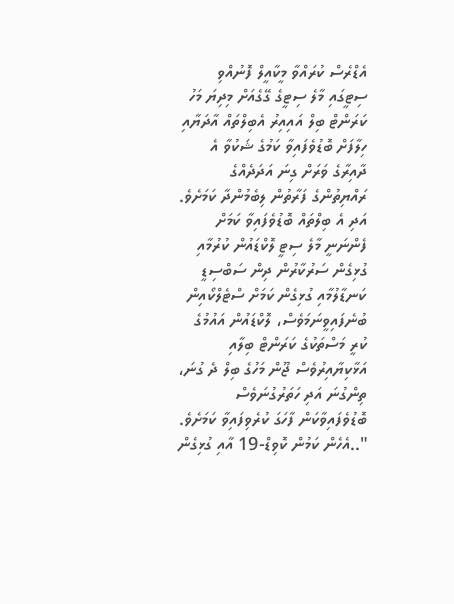އެޑްރެސް ކުރައްވާ މީކާއީލް ފޮނުއްވި ސިޓީގައި މާލެ ސިޓީގެ ގޭގެއަށް މިދިޔަ މަހު ކަރަންޓް ބިލް އައިއިރު އެބިލްތައް އާދަޔާއި ހިލާފަށް ބޮޑުވެފައިވާ ކަމުގެ ޝަކުވާ އެ ދާއިރާގެ ވަރަށް ގިނަ އަދަދެއްގެ ރައްޔިތުންގެ ފަރާތުން ލިބެމުންދާ ކަމަށެވެ. އަދި އެ ބިލްތައް ބޮޑުވެފައިވާ ކަމަށް ފެންނަނީ މާލެ ސިޓީ ލޮކްޑައުން ކުރުމާއި ގުޅިގެން ސަރުކާރުން ދިން ސަބްސިޑީ ކަނޑާލުމާއި ގުޅިގެން ކަމަށް ސްޓެލްކޯއިން ބުނެފައިވީނަމަވެސް، ލޮކްޑައުން އައުމުގެ ކުރީ މަސްތަކުގެ ކަރަންޓް ބިލާއި އަޅާކިޔާއިރުވެސް ޖޫން މަހުގެ ބިލް ދެ ގުނަ، ތިންގުނަ އަދި ހަތަރުގުނަވެސް ބޮޑުވެފައިވާކަން ފާހަގަ ކުރެވިފައިވާ ކަމަށެވެ.
"..އެހެން ކަމުން ކޮވިޑް-19 އާއި ގުޅިގެން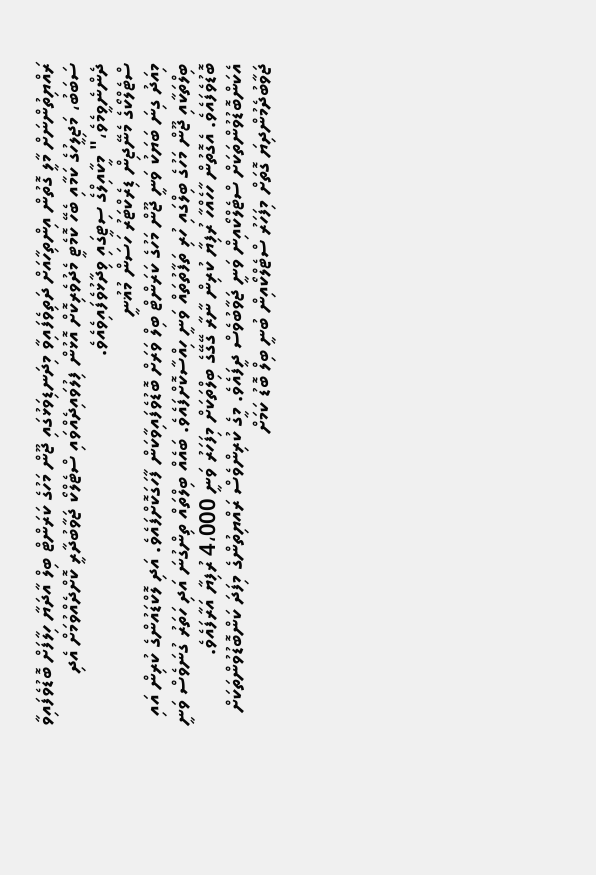ރައްޔިތުންނަށް މާލީ ގޮތުން އިންތިހާއަށް ދަތިވެފައިވާ މިދަނޑިވަޅުގައި ޖޫން މަހުގެ ކަރަންޓް ބިލް އާދަޔާ ހިލާފަށް ބޮޑުވެފައިވާ ސަބަބު، މަޖިލީހުގެ ކަމާއި ބެހޭ ކޮމެޓީ މެދުވެރިކޮށް އޮޅުން ފިލުވައިދެއްވައި ސްޓެލްކޯ ޖަވާބުދާރީ ކޮށްދެއްވުމަށް އެދި ދެންނެވީމެވެ،" މީކާއިލްގެ ސިޓީގައި ވިދާޅުވެފައިވެއެވެ.
ސްޓެލްކޯގެ މެނޭޖިން ޑިރެކްޓަރު ހަސަން މުޣުނީ
މިއަދު ގިނަ ބަޔަކު ވަނީ ޖޫން މަހުގެ ކަރަންޓް ބިލް ވަރަށް ބޮޑުވެފައިވާކަން ފާހަގަކޮށްފައެވެ. އަދި ލޮކްޑައުންގެ ކުރިން އައި ބިލްތަކާއި ޖޫން މަހުގެ ބިލްގައި ހުރި ތަފާތުތައް ވަނީ ހިއްސާކޮށްފައެވެ. ބައެއް ބިލްތައް ތިންގުނަ އަދި ހަތަރު ގުނަވެސް ވަނީ ބޮޑުވެފައެވެ. އެގޮތުން ހާހެއްހާ ރުފިޔާ ކުރިން ނާރާ ގޭގޭގެ ބިލްތަކަށް މިފަހަރު ވަނީ 4،000 ރުފިޔާ އަރާފައެވެ.
އެކަންބޮޑުވުންތަކަށް ސްޓެލްކޯއިން ވަނީ ޖަވާބުވެސް ދީފައެވެ. މީގެ ކުރިންވެސް ރައްޔިތުންގެ މިފަދަ ކަންބޮޑުވުންތަކަށް ޖަވާބުދެމުންދިޔަ ގޮތަށް މިފަހަރު ސްޓެލްކޯއިން ބުނީ ބިލް ބޮޑު ކަމަށް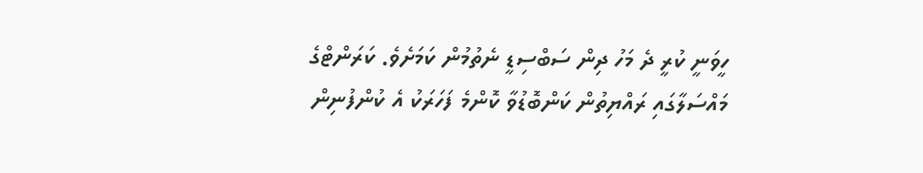ހީވަނީ ކުރީ ދެ މަހު ދިން ސަބްސިޑީ ނެތުމުން ކަމަށެވެ. ކަރަންޓްގެ މައްސަލާގައި ރައްޔިތުން ކަންބޮޑުވާ ކޮންމެ ފަހަރަކު އެ ކުންފުނިން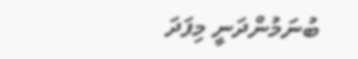ބުނަމުންދަނީ މިފަދަ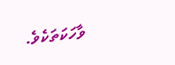ވާހަކަތަކެވެ.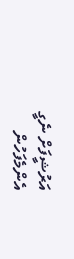އަރުޝީފަށް ނެގީ
އެންމެފަހުން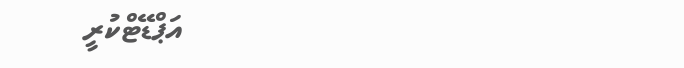އަޕްޑޭޓްކުރީ